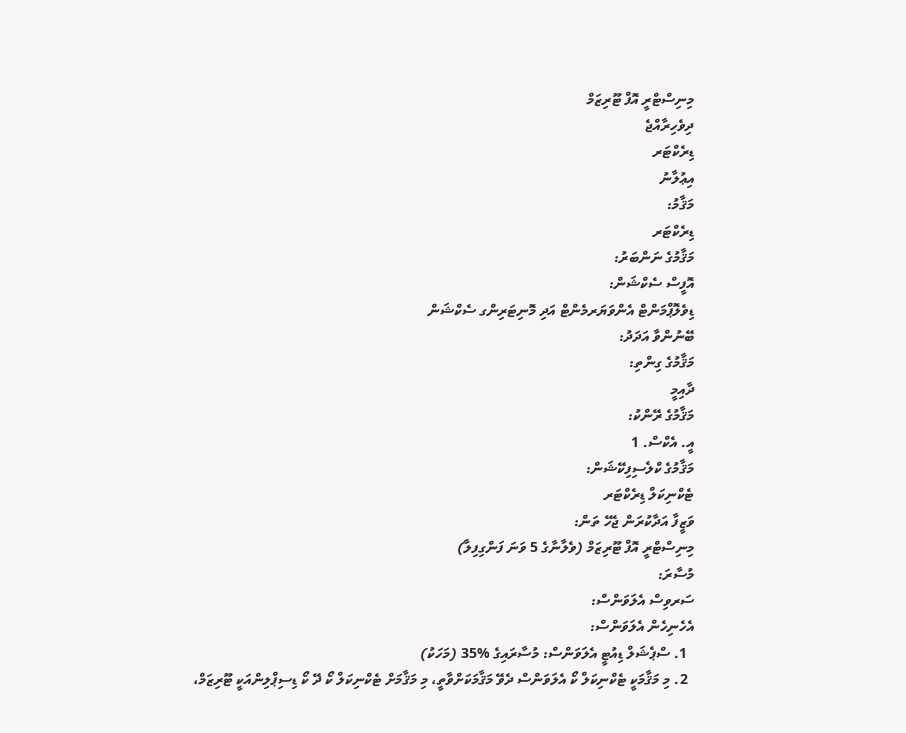މިނިސްޓްރީ އޮފް ޓޫރިޒަމް
ދިވެހިރާއްޖެ
ޑިރެކްޓަރ
އިޢުލާނު
މަޤާމު:
ޑިރެކްޓަރ
މަޤާމުގެ ނަންބަރު:
އޮފީސް ސެކްޝަން:
ޑިވެލޮޕްމަންޓް އެންވަޔަރމެންޓް އަދި މޮނިޓަރިންގ ސެކްޝަން
ބޭނުންވާ އަދަދު:
މަޤާމުގެ ގިންތި:
ދާއިމީ
މަޤާމުގެ ރޭންކު:
އީ. އެކްސް. 1
މަޤާމުގެ ކްލެސިފިކޭޝަން:
ޓެކްނިކަލް ޑިރެކްޓަރ
ވަޒީފާ އަދާކުރަން ޖެހޭ ތަން:
މިނިސްޓްރީ އޮފް ޓޫރިޒަމް (ވެލާނާގެ 5 ވަނަ ފަންގިފިލާ)
މުސާރަ:
ސަރވިސް އެލަވަންސް:
އެހެނިހެން އެލަވަންސް:
  1. ސްޕެޝަލް ޑިއުޓީ އެލަވަންސް: މުސާރައިގެ %35 (މަހަކު)
  2. މި މަޤާމަކީ ޓެކްނިކަލް ކޯ އެލަވަންސް ދެވޭ މަޤާމަކަށްވާތީ، މި މަޤާމަށް ޓެކްނިކަލް ކޯ ދޭ ކޯ ޑިސިޕްލިންއަކީ ޓޫރިޒަމް،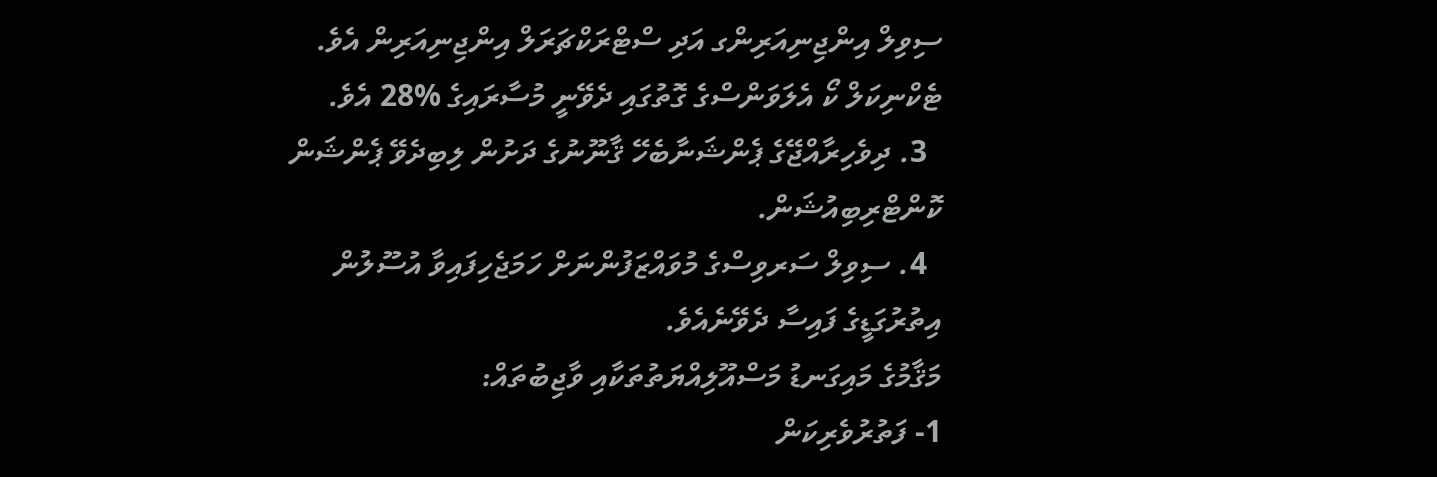ސިވިލް އިންޖިނިއަރިންގ އަދި ސްޓްރަކްޗަރަލް އިންޖިނިއަރިން އެވެ. ޓެކްނިކަލް ކޯ އެލަވަންސްގެ ގޮތުގައި ދެވޭނީ މުސާރައިގެ %28 އެވެ.
  3. ދިވެހިރާއްޖޭގެ ޕެންޝަނާބެހޭ ޤާނޫނުގެ ދަށުން ލިބިދެވޭ ޕެންޝަން ކޮންޓްރިބިއުޝަން.
  4. ސިވިލް ސަރވިސްގެ މުވައްޒަފުންނަށް ހަމަޖެހިފައިވާ އުސޫލުން އިތުރުގަޑީގެ ފައިސާ ދެވޭނެއެވެ.
މަޤާމުގެ މައިގަނޑު މަސްއޫލިއްޔަތުތަކާއި ވާޖިބުތައް:
1- ފަތުރުވެރިކަން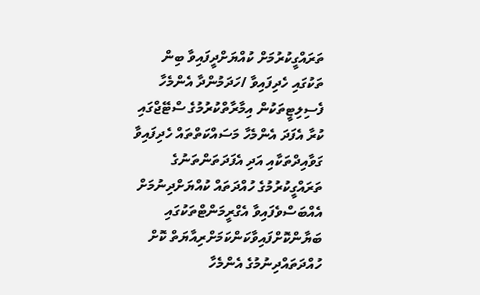ތަރައްގީކުރުމަށް ކުއްޔަށްދީފައިވާ ބިން ތަކުގައި ހެދިފައިވާ /ހަދަމުންދާ އެންމެހާ ފެސިލިޓީތަކުން އިމާރާތްކުރުމުގެ ސްޓޭޖްގައި ކުރާ އެފަދަ އެންމެހާ މަސައްކަތްތައް ހެދިފައިވާ ގަވާއިދްތަކާއި އަދި އެފަދަތަންތަނުގެ ތަރައްގީކުރުމުގެ ހުއްދަތައް ކުއްޔަށްދިނުމަށް އެއްބަސްވެފައިވާ އެގްރީމަންޓްތަކުގައި ބަޔާންކޮށްފައިވާކަންކަމަށްރިއާޔަތް ކޮށް ހުއްދަތައްދިނުމުގެ އެންމެހާ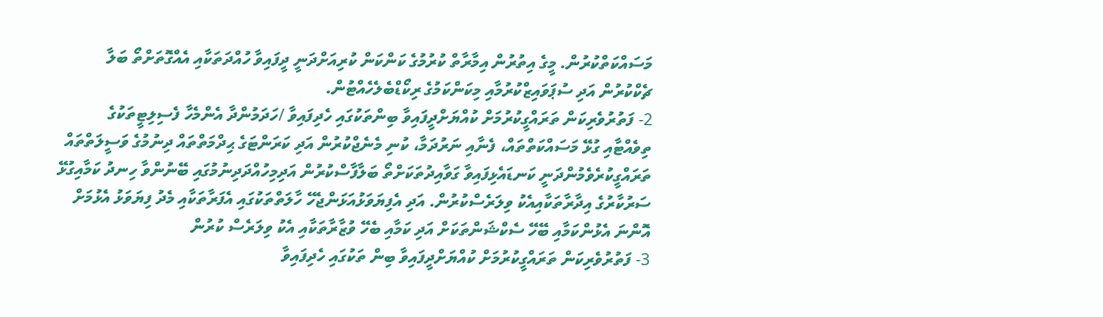މަސައްކަތްކުރުން. މީގެ އިތުރުން އިމާރާތް ކުރުމުގެ ކަންކަން ކުރިއަށްދަނީ ދީފައިވާ ހުއްދަތަކާއި އެއްގޮތަށްތޯ ބަލާ ޗެކްކުރުން އަދި ސުޕަވައިޒްކުރުމާއި މިކަންކަމުގެ ރިކޯޑްބެލެހެއްޓުން.
2- ފަތުރުވެރިކަން ތަރައްގީކުރުމަށް ކުއްޔަށްދީފައިވާ ބިންތަކުގައި ހެދިފައިވާ /ހަދަމުންދާ އެންމެހާ ފެސިލިޓީތަކުގެ ތިވެއްޓާއި ގުޅޭ މަސައްކަތްތައް، ފެނާއި ނަރުދަމާ، ކުނި މެނެޖްކުރުން އަދި ކަރަންޓަގެ ޙިދްމަތްތައް ދިނުމުގެ ވަސީލަތްތައް ތަރައްގީކުރެވެމުންދަނީ ކަނޑައެޅިފައިވާ ގަވާއިދުތަކަށްތޯ ބަލާފާސްކުރުން އަދިމިހުއްދަދިނުމުގައި ބޭނުންވާ ހިނދު ކަމާއިގުޅޭ ސަރުކާރުގެ އިދާރާތަކާއިއެކު ވިލަރެސްކުރުން. އަދި އެފިޔަވަޅުއަޅަންޖެހޭ ހާލަތްތަކުގައި އެފަރާތަކާއި މެދު ފިޔަވަޅު އެޅުމަށް އޮންނަ އެޅުންކަމާއި ބޭހޭ ސެކްޝަންތަކަށް އަދި ކަމާއި ބެހޭ ވުޒާރާތަކާއި އެކު ވިލަރެސް ކުރުން
3- ފަތުރުވެރިކަން ތަރައްގީކުރުމަށް ކުއްޔަށްދީފައިވާ ބިން ތަކުގައި ހެދިފައިވާ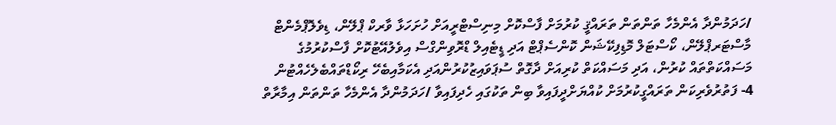/ހަދަމުންދާ އެންމެހާ ތަންތަން ތަރައްޤީ ކުރުމަށް ފާސްކޮށް މިނިސްޓްރީއަށް ހުށަހަޅާ ވާރކް ޕްލޭން، ޑިވެލޮޕްމެންޓް މާސްޓަރޕްލޭން، ކޯސްޓަލް މޮޑިފިކޭޝަން ކޮންސެޕްޓް އަދި ޑީޓެއިލް ޑްރޮވިންގްސް އިވެލުއޭޓުކޮށް ފާސްކުރުމުގެ މަސައްކަތްތައް ކުރުން، އަދި މަސައްކަތް ކުރިއަށް ދާގޮތް ސުޕަވައިޒުކުރުންއަދި އެކަމާއިބެހޭ ރިކޯޑްތައްބެލެހެއްޓުން
4- ފަތުރުވެރިކަން ތަރައްގީކުރުމަށް ކުއްޔަށްދީފައިވާ ބިން ތަކުގައި ހެދިފައިވާ /ހަދަމުންދާ އެންމެހާ ތަންތަން އިމާރާތް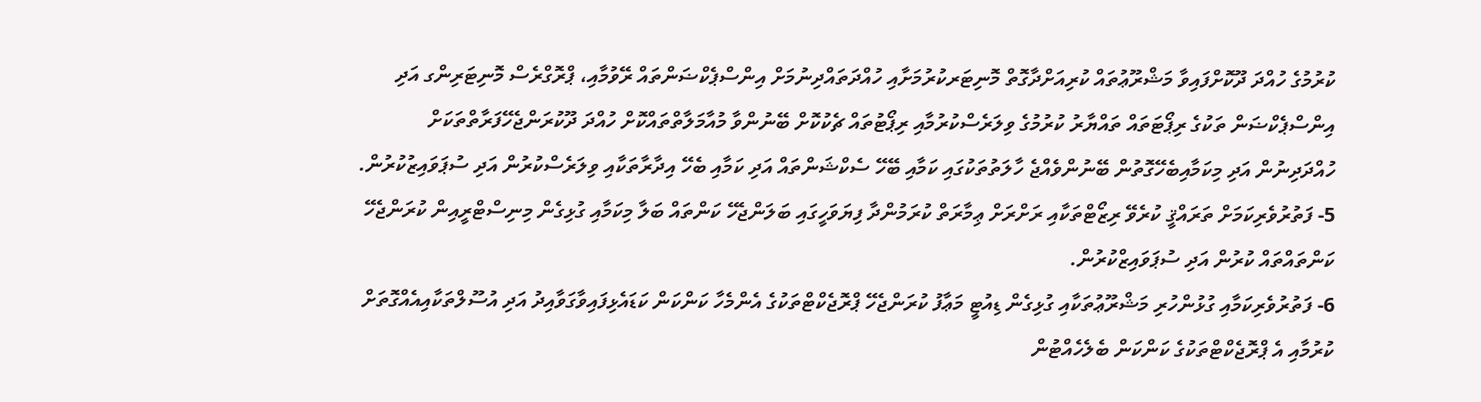ކުރުމުގެ ހުއްދަ ދޫކޮށްފައިވާ މަޝްރޫޢުތައް ކުރިއަށްދާގޮތް މޮނިޓަރކުރުމަށާއި ހުއްދަތައްދިނުމަށް އިންސްޕެކްޟަންތައް ރޭވުމާއި، ޕްރޮގްރެސް މޮނިޓަރިންގ އަދި އިންސްޕެކްޟަން ތަކުގެ ރިޕޯޓަތައް ތައްޔާރު ކުރުމުގެ ވިލަރެސްކުރުމާއި ރިޕޯޓުތައް ޗެކުކޮށް ބޭނުންވާ މުއާމަލާތްތައްކޮށް ހުއްދަ ދޫކުރަންޖެހޭފަރާތްތަކަށް ހުއްދަދިނުން އަދި މިކަމާއިބެހޭގޮތުން ބޭނުންވެއްޖެ ހާލަތުތަކުގައި ކަމާއި ބޭހޭ ސެކްޝަންތައް އަދި ކަމާއި ބެހޭ އިދާރާތަކާއި ވިލަރެސްކުރުން އަދި ސުޕަވައިޒުކުރުން.
5- ފަތުރުވެރިކަމަށް ތަރައްޤީ ކުރެވޭ ރިޒޯޓްތަކާއި ރަށްރަށް ޢިމާރަތް ކުރަމުންދާ ފިޔަވަހީގައި ބަލަންޖެހޭ ކަންތައް ބަލާ މިކަމާއި ގުޅިގެން މިނިސްޓްރީއިން ކުރަންޖެހޭ ކަންތައްތައް ކުރުން އަދި ސުޕަވައިޒްކުރުން.
6- ފަތުރުވެރިކަމާއި ގުޅުންހުރި މަޝްރޫޢުތަކާއި ގުޅިގެން ޑިއުޓީ މަޢާފު ކުރަންޖެހޭ ޕްރޮޖެކްޓްތަކުގެ އެންމެހާ ކަންކަން ކަޑައެޅިފައިވާގަވާއިދު އަދި އުސޫލްތަކާއިއެއްގޮތަށް ކުރުމާއި އެ ޕްރޮޖެކްޓްތަކުގެ ކަންކަން ބެލެހެއްޓުން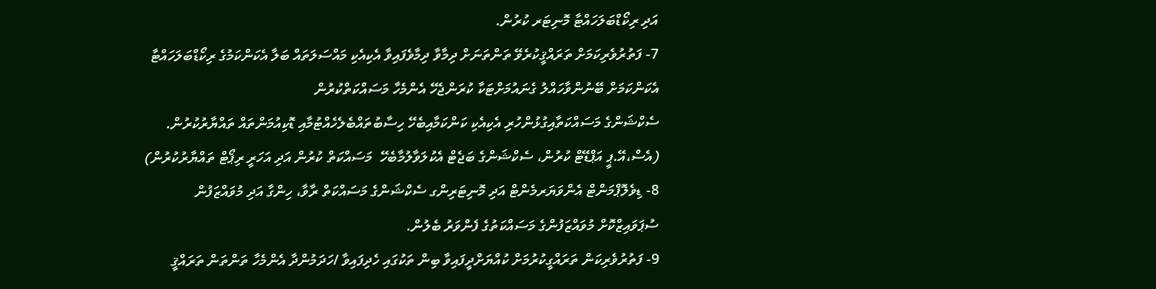އަދި ރިކޯޑްބަލަހައްޓާ މޮނިޓަރ ކުރުން.
7- ފަތުރުވެރިކަމަށް ތަރައްޤީކުރެވޭ ތަންތަނަށް ދިމާވާ ދިމާވެފައިވާ އެކިއެކި މައްސަލަތައް ބަލާ އެކަންކަމުގެ ރިކޯޑްބަލަހައްޓާ އެކަންކަމަށް ބޭނުންވާހައްލު ގެނައުމަށްޓަކާ ކުރަންޖެހޭ އެންމެހާ މަސައްކަތްކުރުން
ސެކްޝަންގެ މަސައްކަތާއިގުޅުންހުރި އެކިއެކި ކަންކަމާއިބެހޭ ހިސާބުތައްބެލެހެއްޓުމާއި ޑޮކިއުމަންތައް ތައްޔާރުކުރުން. (އެސް،އޭ.ޕީ އަޕްޑޭޓް ކުރުން، ސެކްޝަންގެ ބަޖެޓް އެކުލަވާލުމާބެހޭ  މަސައްކަތް ކުރުން އަދި އަހަރީ ރިޕޯޓް ތައްޔާރުކުރުން)
8- ޑިވެލޮޕްމަންޓް އެންވަޔަރމެންޓް އަދި މޮނިޓަރިންގ ސެކްޝަންގެ މަސައްކަތް ރާވާ، ހިންގާ އަދި މުވައްޒަފުން ސުޕަވައިޒްކޮށް މުވައްޒަފުންގެ މަސައްކަތުގެ ފެންވަރު ބެލުން.
9- ފަތުރުވެރިކަން ތަރައްގީކުރުމަށް ކުއްޔަށްދީފައިވާ ބިން ތަކުގައި ހެދިފައިވާ /ހަދަމުންދާ އެންމެހާ ތަންތަން ތަރައްޤީ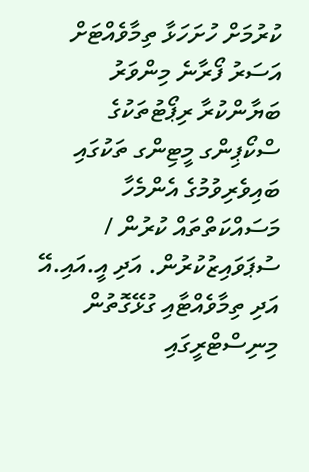ކުރުމަށް ހުށަހަޅާ ތިމާވެއްޓަށް އަސަރު ފޯރާނެ މިންވަރު ބަޔާންކުރާ ރިޕޯޓުތަކުގެ ސްކޯޕިންގ މީޓިންގ ތަކުގައި ބައިވެރިވުމުގެ އެންމެހާ މަސައްކަތްތައް ކުރުން / ސުޕަވައިޒުކުރުން. އަދި އީ.އައި.އޭ އަދި ތިމާވެއްޓާއި ގުޅޭގޮތުން މިނިސްޓްރީގައި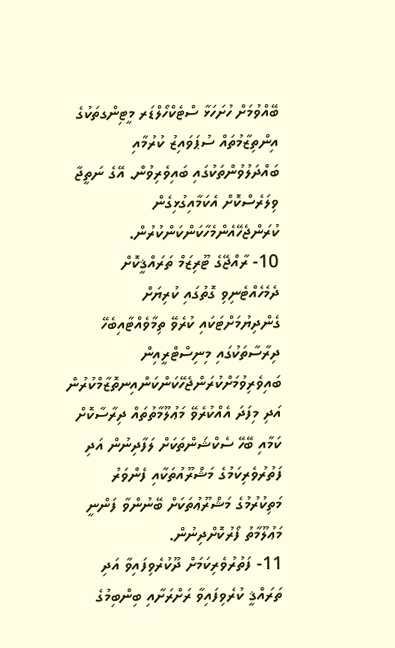ބޭއްވުމަށް ހުށަހަޅާ ސްޓެކްހޯލްޑަރ މީޓިންގތަކުގެ އިންތިޒާމުތައް ސުޕަވައިޒު ކުރުމާއި ބައްދަލުވުންތަކުގައި ބައިވެރިވުން. އޭގެ ނަތީޖާ ވިލަރެސްކޮށް އެކަމާއިގުޅިގެން ކުރަންޖެހޭއެންމެހާކަންކަންކުރުން.
10- ރާއްޖޭގެ ޓޫރިޒަމް ތަރައްޤީކޮށް ދެމެހެއްޓެނިވި ގޮތުގައި ކުރިޔަށް ގެންދިޔުމަށްޓަކައި ކުރެވޭ ތިމާވެއްޓާއިބެހޭ ދިރާސާތަކުގައި މިނިސްޓްރީއިން ބައިވެރިވުމަށްކުރަންޖެހޭކަންކަންއިނތޮޒާމްކުރުން އަދި މިފަދަ އެއްކުރެވޭ މަޢުލޫމާތުތައް ދިރާސާކޮށް ކަމާއި ބޭހޭ ސެކްޝަންތަކަށް ލަފާދިނުން އަދި ފަތުރުވެރިކަމުގެ މަޝްރޫއުތަކާއި ފެންވަރު މަތިކުރުމުގެ މަޝްރޫޢުތަކަށް ބޭނުންވާ ފަންނީ މަޢުލޫމާތު ފޯރުކޮށްދިނުން.
11- ފަތުރުވެރިކަމަށް ދޫކުރެވިފައިވާ އަދި ތަރައްޤީ ކުރެވިފައިވާ ރަށްރަށާއި ބިންބިމުގެ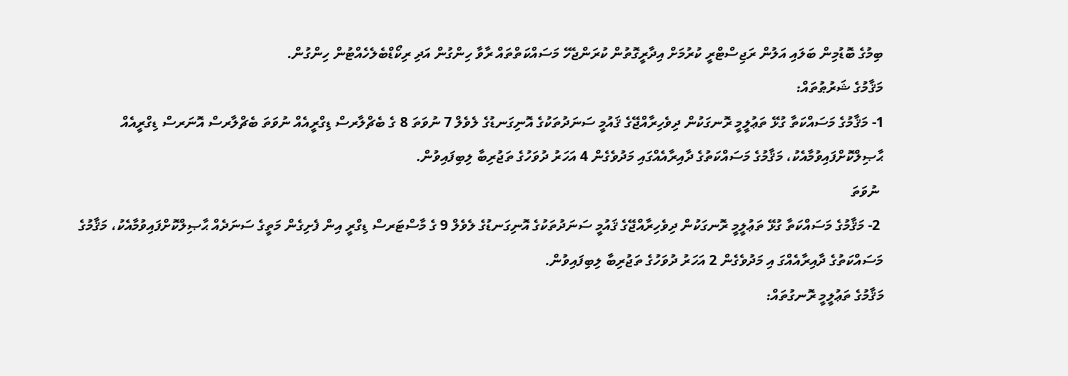ބިމުގެ ބޮޑުމިން ބަލައި އަލުން ރަޖިސްޓްރީ ކުރުމަށް އިދާރީގޮތުން ކުރަންޖެހޭ މަސައްކަތްތައް ރާވާ ހިންގުން އަދި ރިކޯޑްބެލެހެއްޓުން ހިންގުން.
މަޤާމުގެ ޝަރުޠުތައް:
1- މަޤާމުގެ މަސައްކަތާ ގުޅޭ ތަޢުލީމީ ރޮނގަކުން ދިވެހިރާއްޖޭގެ ޤައުމީ ސަނަދުތަކުގެ އޮނިގަނޑުގެ ލެވެލް 7 ނުވަތަ 8 ގެ ބެޗްލާރސް ޑިގްރީއެއް ނުވަތަ ބެޗްލާރސް އޮނަރސް ޑިގްރީއެއް ޙާޞިލްކޮށްފައިވުމާއެކު، މަޤާމުގެ މަސައްކަތުގެ ދާއިރާއެއްގައި މަދުވެގެން 4 އަހަރު ދުވަހުގެ ތަޖުރިބާ ލިބިފައިވުން.
 ނުވަތަ
 2- މަޤާމުގެ މަސައްކަތާ ގުޅޭ ތަޢުލީމީ ރޮނގަކުން ދިވެހިރާއްޖޭގެ ޤައުމީ ސަނަދުތަކުގެ އޮނިގަނޑުގެ ލެވެލް 9 ގެ މާސްޓަރސް ޑިގްރީ އިން ފެށިގެން މަތީގެ ސަނަދެއް ޙާޞިލްކޮށްފައިވުމާއެކު، މަޤާމުގެ މަސައްކަތުގެ ދާއިރާއެއްގަ އި މަދުވެގެން 2 އަހަރު ދުވަހުގެ ތަޖުރިބާ ލިބިފައިވުން.
މަޤާމުގެ ތަޢުލީމީ ރޮނގުތައް: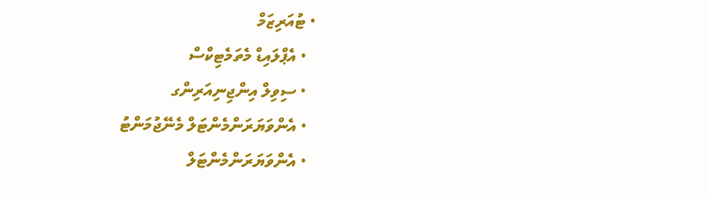• ޓުއަރިޒަމް
  • އެޕްލައިޑް މެތަމެޓިކްސް
  • ސިވިލް އިންޖިނިއަރިންގ
  • އެންވަޔަރަންމެންޓަލް މެނޭޖުމަންޓު
  • އެންވަޔަރަންމެންޓަލް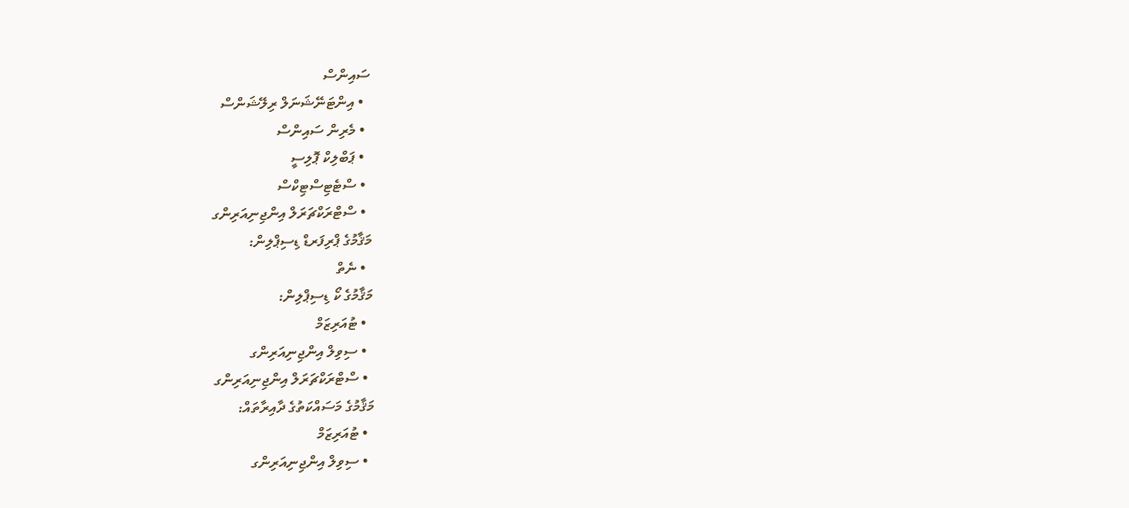ސައިންސް
  • އިންޓަނޭޝަނަލް ރިލޭޝަންސް
  • މެރިން ސައިންސް
  • ޕަބްލިކް ޕޮލިސީ
  • ސްޓެޓިސްޓިކްސް
  • ސްޓްރަކްޗަރަލް އިންޖިނިއަރިންގ
މަޤާމުގެ ޕްރިފަރޑް ޑިސިޕްލިން:
  • ނެތް
މަޤާމުގެ ކޯ ޑިސިޕްލިން:
  • ޓުއަރިޒަމް
  • ސިވިލް އިންޖިނިއަރިންގ
  • ސްޓްރަކްޗަރަލް އިންޖިނިއަރިންގ
މަޤާމުގެ މަސައްކަތުގެ ދާއިރާތައް:
  • ޓުއަރިޒަމް
  • ސިވިލް އިންޖިނިއަރިންގ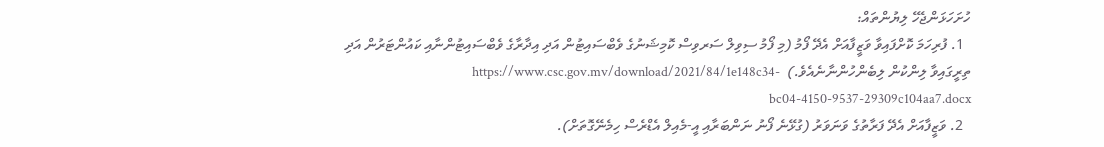ހުށަހަޅަންޖެހޭ ލިޔުންތައް:
  1. ފުރިހަމަ ކޮށްފައިވާ ވަޒީފާއަށް އެދޭ ފޯމު (މި ފޯމު ސިވިލް ސަރވިސް ކޮމިޝަނުގެ ވެބްސައިޓުން އަދި އިދާރާގެ ވެބްސައިޓުންނާއި ކައުންޓަރުން އަދި ތިރީގައިވާ ލިންކުން ލިބެންހުންނާނެއެވެ.)  https://www.csc.gov.mv/download/2021/84/1e148c34-bc04-4150-9537-29309c104aa7.docx
  2. ވަޒީފާއަށް އެދޭ ފަރާތުގެ ވަނަވަރު (ގުޅޭނެ ފޯނު ނަންބަރާއި އީ-މެއިލް އެޑްރެސް ހިމެނޭގޮތަށް).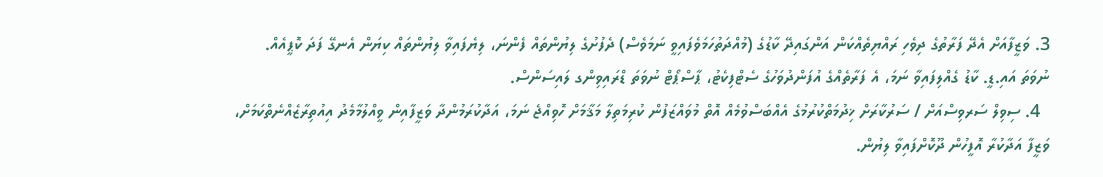3. ވަޒީފާއަށް އެދޭ ފަރާތުގެ ދިވެހި ރައްޔިތެއްކަން އަންގައިދޭ ކާޑުގެ (މުއްދަތުހަމަވެފައިވީ ނަމަވެސް) ދެފުށުގެ ލިޔުންތައް ފެންނަ، ލިޔެފައިވާ ލިޔުންތައް ކިޔަން އެނގޭ ފަދަ ކޮޕީއެއް. ނުވަތަ އައި.ޑީ. ކާޑު ގެއްލިފައިވާ ނަމަ، އެ ފަރާތެއްގެ އުފަންދުވަހުގެ ސެޓްފިކެޓު، ޕާސްޕޯޓް ނުވަތަ ޑްރައިވިންގ ލައިސަންސް.
  4. ސިވިލް ސަރވިސްއަށް / ސަރުކާރަށް ޚިދުމަތްކުރުމުގެ އެއްބަސްވުމެއް އޮތް މުވައްޒަފުން ކުރިމަތިލާ މަޤާމަށް ހޮވިއްޖެ ނަމަ، އަދާކުރަމުންދާ ވަޒީފާއިން ވީއްލުމާމެދު އިއުތިރާޒެއްނެތްކަމަށް، ވަޒީފާ އަދާކުރާ އޮފީހުން ދޫކޮށްފައިވާ ލިޔުން.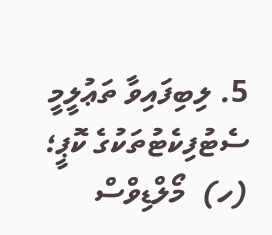5. ލިބިފައިވާ ތަޢުލީމީ ސެޓުފިކެޓުތަކުގެ ކޮޕީ؛
(ހ)  މޯލްޑިވްސް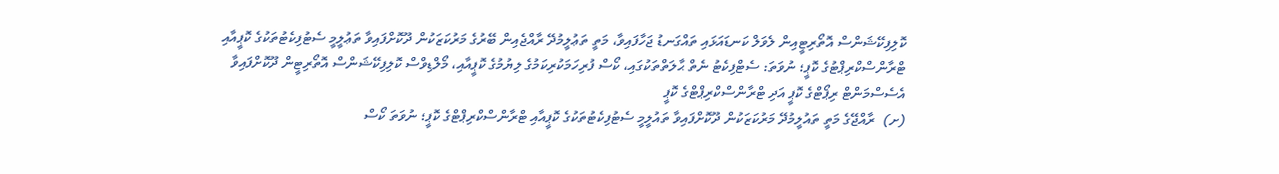ކޮލިފިކޭޝަންސް އޮތޯރިޓީއިން ލެވަލް ކަނޑައަޅައި ތައްގަނޑު ޖަހާފައިވާ، މަތީ ތަޢުލީމުދޭ ރާއްޖެއިން ބޭރުގެ މަރުކަޒަކުން ދޫކޮށްފައިވާ ތަޢުލީމީ ސެޓުފިކެޓުތަކުގެ ކޮޕީއާއި ޓްރާންސްކްރިޕްޓުގެ ކޮޕީ؛ ނުވަތަ: ސެޓްފިކެޓު ނެތް ޙާލަތްތަކުގައި، ކޯސް ފުރިހަމަކުރިކަމުގެ ލިޔުމުގެ ކޮޕީއާއި، މޯލްޑިވްސް ކޮލިފިކޭޝަންސް އޮތޯރިޓީން ދޫކޮށްފައިވާ އެސެސްމަންޓް ރިޕޯޓްގެ ކޮޕީ އަދި ޓްރާންސްކްރިޕްޓްގެ ކޮޕީ
(ށ)  ރާއްޖޭގެ މަތީ ތައުލީމުދޭ މަރުކަޒަކުން ދޫކޮށްފައިވާ ތައުލީމީ ސެޓުފިކެޓުތަކުގެ ކޮޕީއާއި ޓްރާންސްކްރިޕްޓްގެ ކޮޕީ؛ ނުވަތަ ކޯސް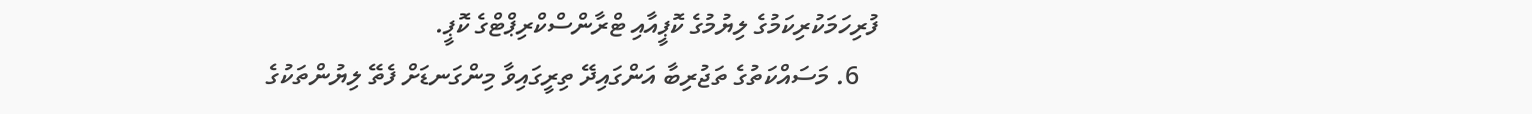ފުރިހަމަކުރިކަމުގެ ލިޔުމުގެ ކޮޕީއާއި ޓްރާންސްކްރިޕްޓްގެ ކޮޕީ.
   6. މަސައްކަތުގެ ތަޖުރިބާ އަންގައިދޭ ތިރީގައިވާ މިންގަނޑަށް ފެތޭ ލިޔުންތަކުގެ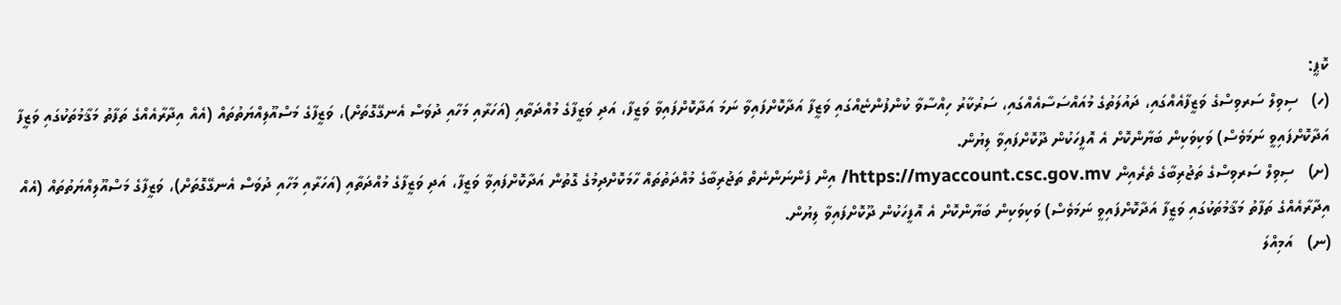ކޮޕީ:
(ހ)   ސިވިލް ސަރވިސްގެ ވަޒީފާއެއްގައި، ދައުލަތުގެ މުއައްސަސާއެއްގައި، ސަރުކާރު ހިއްސާވާ ކުންފުންޏެއްގައި ވަޒީފާ އަދާކޮށްފައިވާ ނަމަ އަދާކޮށްފައިވާ ވަޒީފާ، އަދި ވަޒީފާގެ މުއްދަތާއި (އަހަރާއި މަހާއި ދުވަސް އެނގޭގޮތަށް)، ވަޒީފާގެ މަސްއޫލިއްޔަތުތައް (އެއް އިދާރާއެއްގެ ތަފާތު މަޤާމުތަކުގައި ވަޒީފާ އަދާކޮށްފައިވީ ނަމަވެސް) ވަކިވަކިން ބަޔާންކޮށް އެ އޮފީހަކުން ދޫކޮށްފައިވާ ލިޔުން.
(ށ)   ސިވިލް ސަރވިސްގެ ތަޖުރިބާގެ ތެރެއިން https://myaccount.csc.gov.mv/ އިން ފެންނަންނެތް ތަޖުރިބާގެ މުއްދަތުތައް ހާމަކޮށްދިމުގެ ގޮތުން އަދާކޮށްފައިވާ ވަޒީފާ، އަދި ވަޒީފާގެ މުއްދަތާއި (އަހަރާއި މަހާއި ދުވަސް އެނގޭގޮތަށް)، ވަޒީފާގެ މަސްއޫލިއްޔަތުތައް (އެއް އިދާރާއެއްގެ ތަފާތު މަޤާމުތަކުގައި ވަޒީފާ އަދާކޮށްފައިވީ ނަމަވެސް) ވަކިވަކިން ބަޔާންކޮށް އެ އޮފީހަކުން ދޫކޮށްފައިވާ ލިޔުން.
(ނ)   އަމިއްލަ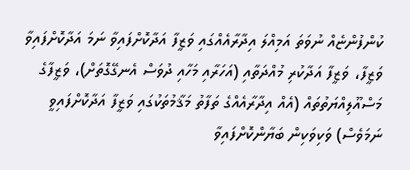ކުންފުންޏެއް ނުވަތަ އަމިއްލަ އިދާރާއެއްގައި ވަޒީފާ އަދާކޮށްފައިވާ ނަމަ އަދާކޮށްފައިވާ ވަޒީފާ، ވަޒީފާ އަދާކުރި މުއްދަތާއި (އަހަރާއި މަހާއި ދުވަސް އެނގޭގޮތަށް)، ވަޒީފާގެ މަސްއޫލިއްޔަތުތައް (އެއް އިދާރާއެއްގެ ތަފާތު މަޤާމުތަކުގައި ވަޒީފާ އަދާކޮށްފައިވީ ނަމަވެސް) ވަކިވަކިން ބަޔާންކޮށްފައިވާ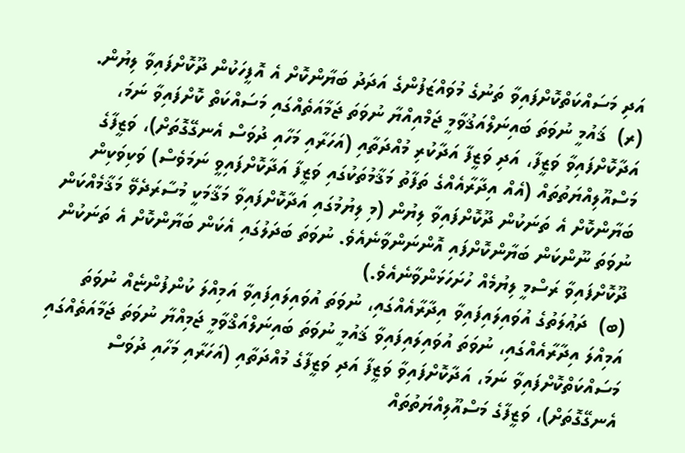އަދި މަސައްކަތްކޮށްފައިވާ ތަނުގެ މުވައްޒަފުންގެ އަދަދު ބަޔާންކޮށް އެ އޮފީހަކުން ދޫކޮށްފައިވާ ލިޔުން.
(ރ)  ޤައުމީ ނުވަތަ ބައިނަލްއަޤުވާމީ ޖަމްއިއްޔާ ނުވަތަ ޖަމާއަތެއްގައި މަސައްކަތް ކޮށްފައިވާ ނަމަ، އަދާކޮށްފައިވާ ވަޒީފާ، އަދި ވަޒީފާ އަދާކުރި މުއްދަތާއި (އަހަރާއި މަހާއި ދުވަސް އެނގޭގޮތަށް)، ވަޒީފާގެ މަސްއޫލިއްޔަތުތައް (އެއް އިދާރާއެއްގެ ތަފާތު މަޤާމުތަކުގައި ވަޒީފާ އަދާކޮށްފައިވީ ނަމަވެސް) ވަކިވަކިން ބަޔާންކޮށް އެ ތަނަކުން ދޫކޮށްފައިވާ ލިޔުން (މި ލިޔުމުގައި އަދާކޮށްފައިވާ މަޤާމަކީ މުސާރަދެވޭ މަޤާމެއްކަން ނުވަތަ ނޫންކަން ބަޔާންކޮށްފައި އޮންނަންވާނެއެވެ. ނުވަތަ ބަދަލުގައި އެކަން ބަޔާންކޮށް އެ ތަނަކުން ދޫކޮށްފައިވާ ރަސްމީ ލިޔުމެއް ހުށަހަޅަންވާނެއެވެ.)
(ބ)  ދަޢުލަތުގެ އުވައިލައިފައިވާ އިދާރާއެއްގައި، ނުވަތަ އުވައިލައިފައިވާ އަމިއްލަ ކުންފުންޏެއް ނުވަތަ އަމިއްލަ އިދާރާއެއްގައި، ނުވަތަ އުވައިލައިފައިވާ ޤައުމީ ނުވަތަ ބައިނަލްއަޤްވާމީ ޖަމިއްޔާ ނުވަތަ ޖަމާއަތެއްގައި މަސައްކަތްކޮށްފައިވާ ނަމަ، އަދާކޮށްފައިވާ ވަޒީފާ އަދި ވަޒީފާގެ މުއްދަތާއި (އަހަރާއި މަހާއި ދުވަސް އެނގޭގޮތަށް)، ވަޒީފާގެ މަސްއޫލިއްޔަތުތައް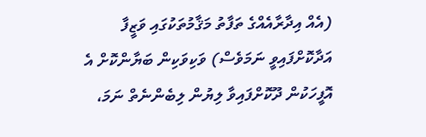(އެއް އިދާރާއެއްގެ ތަފާތު މަޤާމުތަކުގައި ވަޒީފާ އަދާކޮށްފައިވީ ނަމަވެސް) ވަކިވަކިން ބަޔާންކޮށް އެ އޮފީހަކުން ދޫކޮށްފައިވާ ލިޔުން ލިބެންނެތް ނަމަ،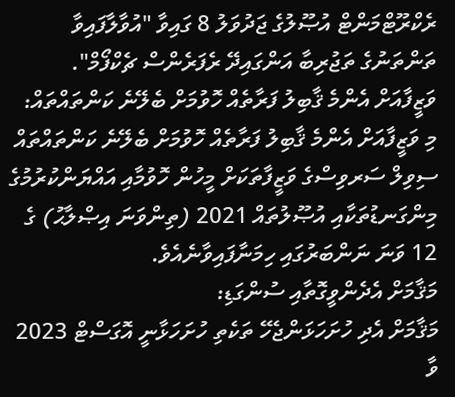ރެކްރޫޓްމަންޓް އުޞޫލުގެ ޖަދުވަލު 8 ގައިވާ "އުވާލާފައިވާ ތަންތަނުގެ ތަޖުރިބާ އަންގައިދޭ ރެފަރެންސް ޗެކްފޯމް".
ވަޒީފާއަށް އެންމެ ޤާބިލު ފަރާތެއް ހޮވުމަށް ބެލޭނެ ކަންތައްތައް:
މި ވަޒީފާއަށް އެންމެ ޤާބިލު ފަރާތެއް ހޮވުމަށް ބެލޭނެ ކަންތައްތައް ސިވިލް ސަރވިސްގެ ވަޒީފާތަކަށް މީހުން ހޮވުމާއި އައްޔަންކުރުމުގެ މިންގަނޑުތަކާއި އުޞޫލުތައް 2021 (ތިންވަނަ އިޞްލާޙު) ގެ 12 ވަނަ ނަންބަރުގައި ހިމަނާފައިވާނެއެވެ.
މަޤާމަށް އެދެންވީގޮތާއި ސުންގަޑި:
މަޤާމަށް އެދި ހުށަހަޅަންޖެހޭ ތަކެތި ހުށަހަޅާނީ އޮގަސްޓް 2023 ވާ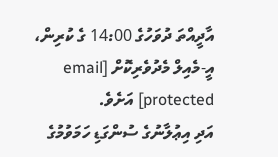އާދީއްތަ ދުވަހުގެ 14:00 ގެ ކުރިން، އީ-މެއިލް މެދުވެރިކޮށް [email protected] އަށެވެ.
އަދި އިޢުލާނުގެ ސުންގަޑި ހަމަވުމުގެ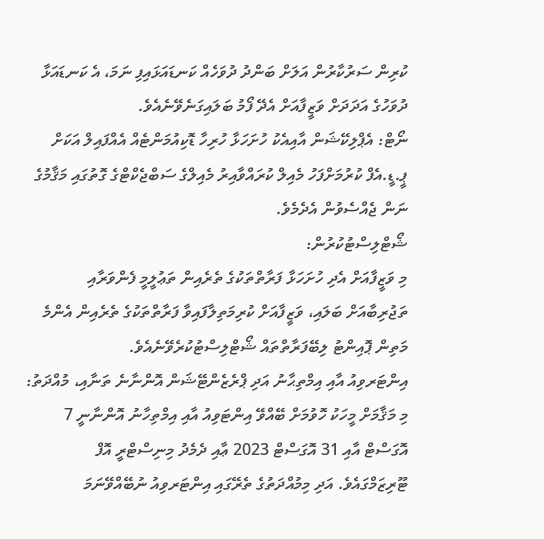ކުރިން ސަރުކާރުން އަލަށް ބަންދު ދުވަހެއް ކަނޑައަޅައިފި ނަމަ، އެ ކަނޑައަޅާ ދުވަހުގެ އަދަދަށް ވަޒީފާއަށް އެދޭ ފޯމު ބަލައިގަނެވޭނެއެވެ.
ނޯޓް: އެޕްލިކޭޝަން އާއިއެކު ހުށަހަޅާ ހުރިހާ ޑޮކިއުމަންޓެއް އެއްފައިލް އަކަށް ޕީ.ޑީ.އެފް ކުރުމަށްފަހު މެއިލް ކުރައްވާއިރު މެއިލްގެ ސަބްޖެކްޓްގެ ގޮތުގައި މަޤާމުގެ ނަން ޖެއްސެވުން އެދެމެވެ.
ޝޯޓްލިސްޓުކުރުން:
މި ވަޒީފާއަށް އެދި ހުށަހަޅާ ފަރާތްތަކުގެ ތެރެއިން ތަޢުލީމީ ފެންވަރާއި ތަޖުރިބާއަށް ބަލައި، ވަޒީފާއަށް ކުރިމަތިލާފައިވާ ފަރާތްތަކުގެ ތެރެއިން އެންމެ މަތިން ޕޮއިންޓު ލިބޭފަރާތްތައް ޝޯޓްލިސްޓުކުރެވޭނެއެވެ.
އިންޓަރވިއު އާއި އިމްތިޙާނު އަދި ޕްރެޒެންޓޭޝަން އޮންނާނެ ތަނާއި، މުއްދަތު:
މި މަޤާމަށް މީހަކު ހޮވުމަށް ބޭއްވޭ އިންޓަވިއު އާއި އިމްތިހާނު އޮންނާނީ 7 އޮގަސްޓް އާއި 31 އޮގަސްޓް 2023 ޢާއި ދެމެދު މިނިސްޓްރީ އޮފް ޓޫރިޒަމްގައެވެ. އަދި މިމުއްދަތުގެ ތެރޭގައި އިންޓަރވިއު ނުބޭއްވޭނަމަ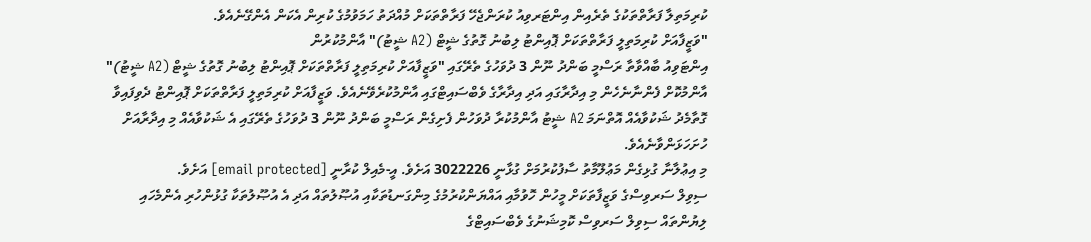ކުރިމަތިލާ ފަރާތްތަކުގެ ތެރެއިން އިންޓަރވިއު ކުރަންޖެހޭ ފަރާތްތަކަށް މުއްދަތު ހަމަވުމުގެ ކުރިން އެކަން އެންގޭނެއެވެ.
"ވަޒީފާއަށް ކުރިމަތިލީ ފަރާތްތަކަށް ޕޮއިންޓު ލިބުނު ގޮތުގެ ޝީޓް (A2 ޝީޓު)" އާންމުކުރުން
އިންޓަވިއު ބާއްވާތާ ރަސްމީ ބަންދު ނޫން 3 ދުވަހުގެ ތެރޭގައި "ވަޒީފާއަށް ކުރިމަތިލީ ފަރާތްތަކަށް ޕޮއިންޓު ލިބުނު ގޮތުގެ ޝީޓް (A2 ޝީޓު)" އާންމުކޮށް ފެންނާނެހެން މި އިދާރާގައި އަދި އިދާރާގެ ވެބްސައިޓްގައި އާންމުކުރެވޭނެއެވެ. ވަޒީފާއަށް ކުރިމަތިލީ ފަރާތްތަކަށް ޕޮއިންޓު ދެވިފައިވާ ގޮތާމެދު ޝަކުވާއެއް އޮތްނަމަ A2 ޝީޓު އާންމުކުރާ ދުވަހުން ފެށިގެން ރަސްމީ ބަންދު ނޫން 3 ދުވަހުގެ ތެރޭގައި އެ ޝަކުވާއެއް މި އިދާރާއަށް ހުށަހަޅަންވާނެއެވެ.
މި އިޢުލާނާ ގުޅިގެން މަޢުލޫމާތު ސާފުކުރުމަށް ގުޅާނީ 3022226 އަށެވެ. އީ-މެއިލް ކުރާނީ [email protected] އަށެވެ.
ސިވިލް ސަރވިސްގެ ވަޒީފާތަކަށް މީހުން ހޮވުމާއި އައްޔަންކުރުމުގެ މިންގަނޑުތަކާއި އުޞޫލުތައް އަދި އެ އުޞޫލުތަކާ ގުޅުންހުރި އެންމެހައި ލިޔުންތައް ސިވިލް ސަރވިސް ކޮމިޝަނުގެ ވެބްސައިޓްގެ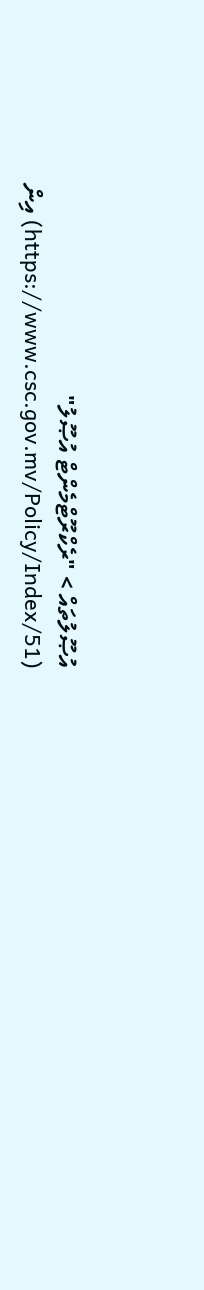އުޞޫލުތައް > "ރެކްރޫޓްމެންޓް އުޞޫލު" (https://www.csc.gov.mv/Policy/Index/51) އިން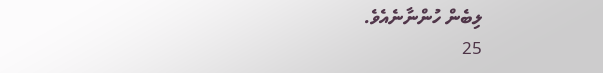ލިބެން ހުންނާނެއެވެ.
25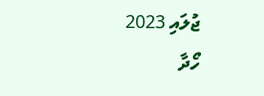ޖުލައި 2023
ހޯދާ